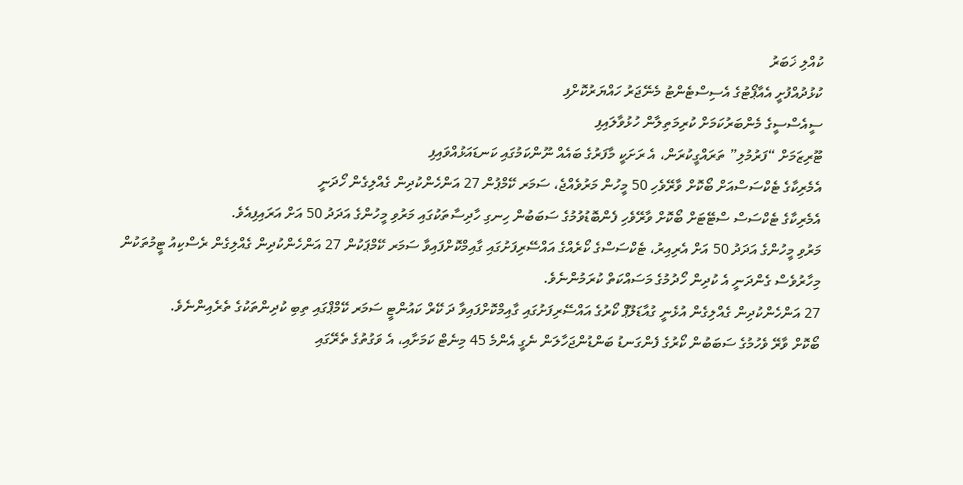ކުއްލި ޚަބަރު
ކުޅުދުއްފުށީ އެއާޕޯޓުގެ އެސިސްޓެންޓު މެނޭޖަރު ހައްޔަރުކޮށްފި
ސީއެސްސީގެ މެންބަރުކަމަށް ކުރިމަތިލާން ހުޅުވާލައިފި
ޓޫރިޒަމަށް “ފަރުމުލި” ތަރައްގީކުރަން، އެ ރަށަކީ މާފަރުގެ ބައެއް ނޫންކަމުގައި ކަނޑައަޅުއްވައިފި
އެމެރިކާގެ ޓެކްސަސްއަށް ބޯކޮށް ވާރޭވެހި 50 މީހުން މަރުވެއްޖެ، ސަމަރ ކޭމްޕުން 27 އަންހެންކުދިން ގެއްލިގެން ހޯދަނީ
އެމެރިކާގެ ޓެކްސަސް ސްޓޭޓަށް ބޯކޮށް ވާރޭވެހި ފެންބޮޑުވުމުގެ ސަބަބުން ހިނގި ހާދިސާތަކުގައި މަރުވި މީހުންގެ އަދަދު 50 އަށް އަރައިފިއެވެ.
މަރުވި މީހުންގެ އަދަދު 50 އަށް އެރިއިރު، ޓެކްސަސްގެ ކޯރެއްގެ އައްސޭރިފަށުގައި ގާއިމްކޮށްފައިވާ ސަމަރ ކޭމްޕަކުން 27 އަންހެންކުދިން ގެއްލިގެން ރެސްކިއު ޓީމުތަކުން މިހާރުވެސް ގެންދަނީ އެ ކުދިން ހޯދުމުގެ މަސައްކަތް ކުރަމުންނެވެ.
27 އަންހެންކުދިން ގެއްލިގެން އުޅެނީ ގުއާޑަލޫޕް ކޯރުގެ އައްސޭރިފަށުގައި ގާއިމްކޮށްފައިވާ ދަ ކޭރް ކައުންޓީ ސަމަރ ކޭމްޕްގައި ތިބި ކުދިންތަކުގެ ތެރެއިންނެވެ.
ބޯކޮށް ވާރޭ ވެހުމުގެ ސަބަބުން ކޯރުގެ ފެންގަނޑު ބަންޑުންޖަހާލަން ނެގީ އެންމެ 45 މިނެޓް ކަމަށާއި، އެ ވަގުތުގެ ތެރޭގައި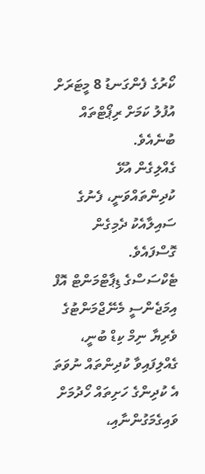ކޯރުގެ ފެންގަނޑު 8 މީޓަރަށް އުފުލު ކަމަށް ރިޕޯޓްތައް ބުނެއެވެ.
ގެއްލިގެން އުޅޭ ކުދިންތައްވަނީ، ފެނުގެ ސައިލާއެކު ދެމިގެން ގޮސްފައެވެ.
ޓެކްސަސްގެ ޑިޕާޓްމަންޓް އޮފް އިމަޖެންސީ މެނޭޖްމަންޓުގެ ވެރިޔާ ނިމް ކިޑް ބުނީ، ގެއްލިފައިވާ ކުދިންތައް ނުވަތަ އެ ކުދިންގެ ހަށިތައް ހޯދުމަށް ވައިގެމަގުންނާއި،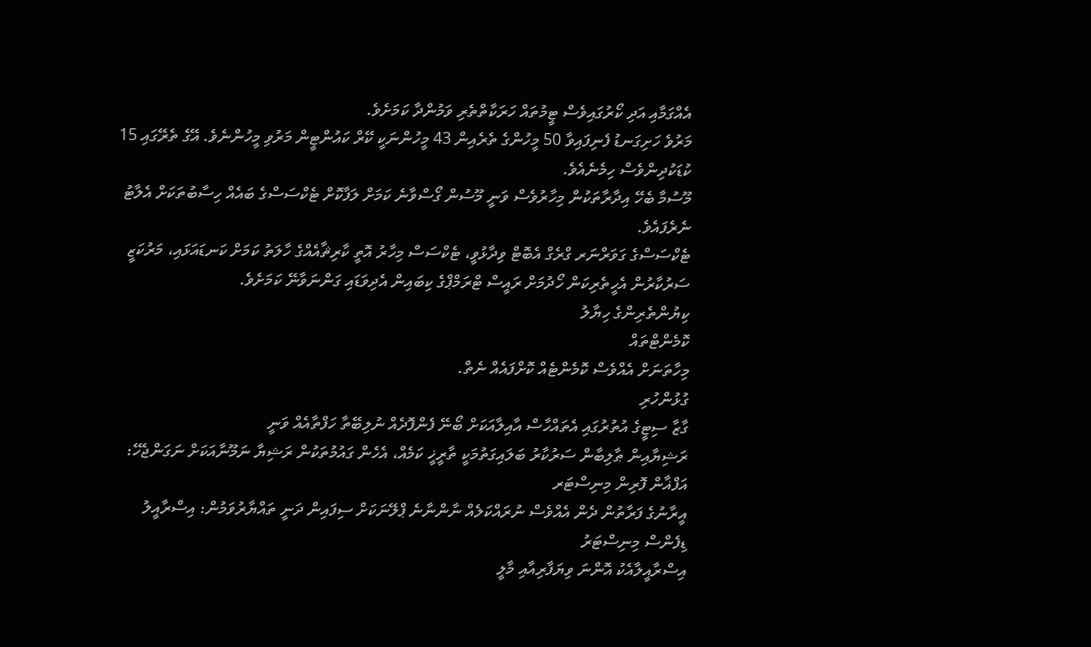އެއްގަމާއި އަދި ކޯރުގައިވެސް ޓީމުތައް ހަރަކާތްތެރި ވަމުންދާ ކަމަށެވެ.
މަރުވެ ހަށިގަނޑު ފެނިފައިވާ 50 މީހުންގެ ތެރެއިން 43 މީހުންނަކީ ކޭރް ކައުންޓީން މަރުވި މީހުންނެވެ. އޭގެ ތެރޭގައި 15 ކުޑަކުދިންވެސް ހިމެނެއެވެ.
މޫސުމާ ބެހޭ އިދާރާތަކުން މިހާރުވެސް ވަނީ މޫސުން ގޯސްވާނެ ކަމަށް ލަފާކޮށް ޓެކްސަސްގެ ބައެއް ހިސާބުތަކަށް އެލާޓު ނެރެފައެވެ.
ޓެކްސަސްގެ ގަވަރްނަރ ގްރެގް އެބޮޓް ވިދާޅުވީ، ޓެކްސަސް މިހާރު އޮތީ ކާރިޘާއެއްގެ ހާލަތު ކަމަށް ކަނޑައަޅައި، މަރުކަޒީ ސަރުކާރުން އެހީތެރިކަން ހޯދުމަށް ރައީސް ޓްރަމްޕްގެ ކިބައިން އެދިވަޑައި ގަންނަވާނޭ ކަމަށެވެ.
ކިޔުންތެރިންގެ ހިޔާލު
ކޮމެންޓްތައް
މިހާތަނަށް އެއްވެސް ކޮމެންޓެއް ކޮށްފައެއް ނެތް.
ގުޅުންހުރި
ގާޒާ ސިޓީގެ އުތުރުގައި އެތައްހާސް އާއިލާއަކަށް ބޯނޭ ފެންފޮދެއް ނުލިބޭތާ ހަފްތާއެއް ވަނީ
ރަޝިޔާއިން ޠާލިބާން ސަރުކާރު ބަލައިގަތުމަކީ ތާރީޚީ ކަމެއް، އެހެން ގައުމުތަކުން ރަޝިޔާ ނަމޫނާއަކަށް ނަގަންޖެހޭ: އަފްޣާން ފޮރިން މިނިސްޓަރ
އީރާނުގެ ފަރާތުން ދެން އެއްވެސް ނުރައްކަލެއް ނާންނާނެ ޕްލޭނަކަށް ސިފައިން ދަނީ ތައްޔާރުވަމުން: އިސްރާއީލު ޑިފެންސް މިނިސްޓަރު
އިސްރާއީލާއެކު އޮންނަ ވިޔަފާރިއާއި މާލީ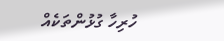ހުރިހާ ގުޅުންތަކެއް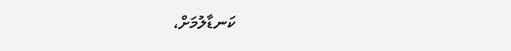ކަނޑާލުމަށް،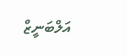އަލްބަނީޒް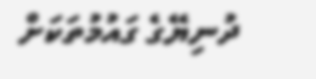ދުނިޔޭގެ ގައުމުތަކަށް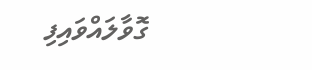ގޮވާލައްވައިފި